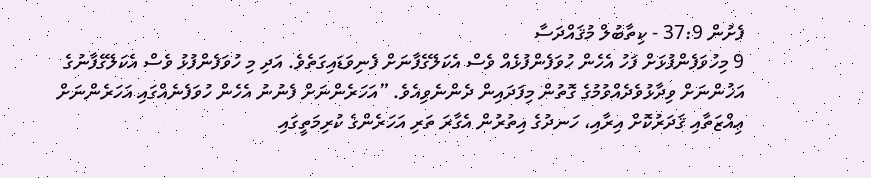ފެށުން 37:9 - ކިތާބުލް މުޤައްދަސާ
9 މިހުވަފެންފުޅަށް ފަހު އެހެން ހުވަފެންފުޅެއް ވެސް އެކަލޭގެފާނަށް ފެނިވަޑައިގަތެވެ. އަދި މި ހުވަފެންފުޅު ވެސް އެކަލޭގެފާނުގެ އަޚުންނަށް ވިދާޅުވެދެއްވުމުގެ ގޮތުން މިފަދައިން ދެންނެވިއެވެ. ”އަހަރެންނަށް ފެނުނު އެހެން ހުވަފެނެއްގައި އަހަރެންނަށް ޢިއްޒަތާއި ޤަދަރުކޮށް އިރާއި، ހަނދުގެ އިތުރުން އެގާރަ ތަރި އަހަރެންގެ ކުރިމަތީގައި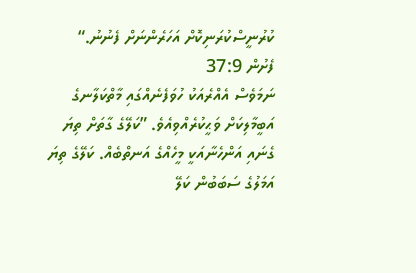ކުރުނީސްކުރަނިކޮށް އަހަރެންނަށް ފެނުނު.“
ފެށުން 37:9
ނަމަވެސް އެއްރެއަކު ހުވަފެނެއްގައި މާތްކަލާނގެ އަބީމާލިކަށް ވަޙީކުރެއްވިއެވެ. ”ކަލޭގެ ގާތަށް ތިޔަ ގެނައި އަންހެނާއަކީ މީހެއްގެ އަނތްބެއް. ކަލޭގެ ތިޔަ އަމަލުގެ ސަބަބުން ކަލޭ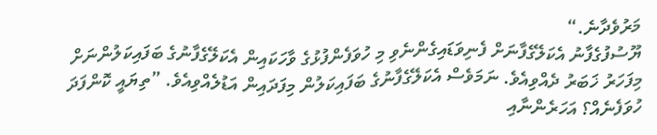މަރުވެދާނެ.“
ޔޫސުފުގެފާނު އެކަލޭގެފާނަށް ފެނިވަޑައިގެންނެވި މި ހުވަފެންފުޅުގެ ވާހަކައިން އެކަލޭގެފާނުގެ ބަފައިކަލުންނަށް މިފަހަރު ޚަބަރު ދެއްވިއެވެ. ނަމަވެސް އެކަލޭގެފާނުގެ ބަފައިކަލުން މިފަދައިން އަޑުލެއްވިއެވެ. ”ތިޔައީ ކޮންފަދަ ހުވަފެނެއް؟ އަހަރެންނާއި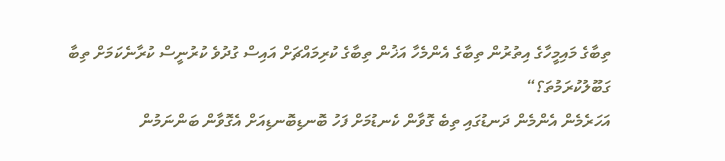ތިބާގެ މައިމީހާގެ އިތުރުން ތިބާގެ އެންމެހާ އަޚުން ތިބާގެ ކުރިމައްޗަށް އައިސް ގުދުވެ ކުރުނީސް ކުރާނެކަމަށް ތިބާ ގަބޫލުކުރަމުތަ؟“
އަހަރެމެން އެންމެން ދަނޑުގައި ތިބެ ގޮވާން ކެނޑުމަށް ފަހު ބޮނޑިބޮނޑިއަށް އެގޮވާން ބަންނަމުން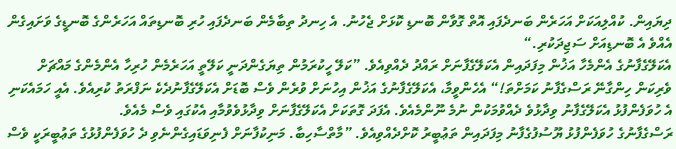ދިޔައިން. ކުއްލިއަކަށް އަހަރެން ބަނދެފައި އޮތް ގޮވާން ބޮނޑި ކޮޅަށް ޖެހުނު. އެ ހިނދު ތިބާމެން ބަނދެފައި ހުރި ބޮނޑިތައް އަހަރެންގެ ބޮނޑީގެ ވަށައިގެން އެއްވެ އެ ބޮނޑިއަށް ސަޖިދަކުރި.“
އެކަލޭގެފާނުގެ އެންމެހާ އަޚުން މިފަދައިން އެކަލޭގެފާނަށް ރައްދު ދެއްވިއެވެ. ”ކަލޭ ހީކުރަމުން ތިޔަގެންދަނީ ކަލޭތީ އަހަރެމެން ހުރިހާ އެންމެންގެ މައްޗަށް ވެރިކަން ހިންގާނޭ ރަސްގެފާނު ކަމަށްތަ!“ އެހެންވީމާ، އެކަލޭގެފާނުގެ އަޚުން އިހުނަށް ވުރެން ވެސް ބޮޑަށް އެކަލޭގެފާނުދެކެ ނަފްރަތު ކުރިއެވެ. އެއީ ހަމައެކަނި އެ ހުވަފެންފުޅު އެކަލޭގެފާނު ވިދާޅުވެ ދެއްވުމަކުން ނުމެ ނޫންމެއެވެ. އެފަދަ ގޮތަކަށް އެކަލޭގެފާނަށް ވިދާޅުވެވުމާއި އެކުގައި ވެސް މެއެވެ.
ރަސްގެފާނުގެ ހުވަފެންފުޅު ޔޫސުފުގެފާނު މިފަދައިން ތަޢުބީރު ކޮށްދެއްވިއެވެ. ”މާތްސާހިބާ. މަނިކުފާނަށް ފެނިވަޑައިގެންނެވި ދެ ހުވަފެންފުޅުގެ ތަޢުބީރަކީ ވެސް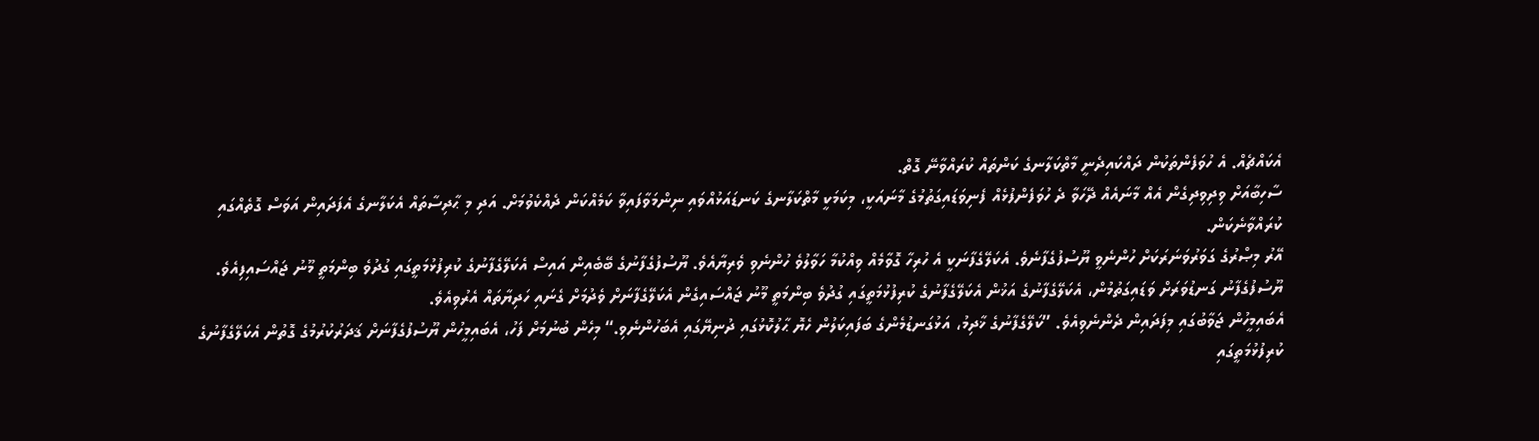އެކައްޗެއް. އެ ހުވަފެންތަކުން ދައްކައިދެނީ މާތްކަލާނގެ ކަންތައް ކުރައްވާނޭ ގޮތް.
ސާހިބާއަށް ވިދިވިދިގެން އެއް މާނައެއް ދޭހަވާ ދެ ހުވަފެންފުޅެއް ފެނިވަޑައިގަތުމުގެ މާނައަކީ، މިކަމަކީ މާތްކަލާނގެ ކަނޑައަޅުއްވައި ނިންމަވާފައިވާ ކަމެއްކަން ދެއްކެވުމަށް. އަދި މި ޙާދިސާތައް އެކަލާނގެ އެފަދައިން އަވަސް ގޮތެއްގައި ކުރައްވާނެކަން.
އޭރު މިޞްރުގެ ގަވަރުވަނަރަކަށް ހުންނެވީ ޔޫސުފުގެފާނެވެ. އެކަލޭގެފާނަކީ އެ ހުރިހާ ގޮވާމެއް ވިއްކުމާ ހަވާލުވެ ހުންނެވި ވެރިޔާއެވެ. ޔޫސުފުގެފާނުގެ ބޭބެއިން އައިސް އެކަލޭގެފާނުގެ ކުރިފުޅުމަތީގައި ގުދުވެ ބިންމަތީ މޫނު ޖައްސައިފިއެވެ.
ޔޫސުފުގެފާނު ގަނޑުވަރަށް ވަޑައިގަތުމުން، އެކަލޭގެފާނުގެ އަޚުން އެކަލޭގެފާނުގެ ކުރިފުޅުމަތީގައި ގުދުވެ ބިންމަތީ މޫނު ޖައްސައިގެން އެކަލޭގެފާނަށް ވެދުމަށް ގެނައި ހަދިޔާތައް އެރުވިއެވެ.
އެބައިމީހުން ޖަވާބުގައި މިފަދައިން ދެންނެވިއެވެ. ”ކަލޭގެފާނުގެ ޚާދިމު، އަޅުގަނޑުމެންގެ ބަފައިކަލުން ހެޔޮ ޙާލުކޮޅުގައި ދުނިޔޭގައި އެބަހުންނެވި.“ މިހެން ބުނުމަށް ފަހު، އެބައިމީހުން ޔޫސުފުގެފާނަށް ޤަދަރުކުރުމުގެ ގޮތުން އެކަލޭގެފާނުގެ ކުރިފުޅުމަތީގައި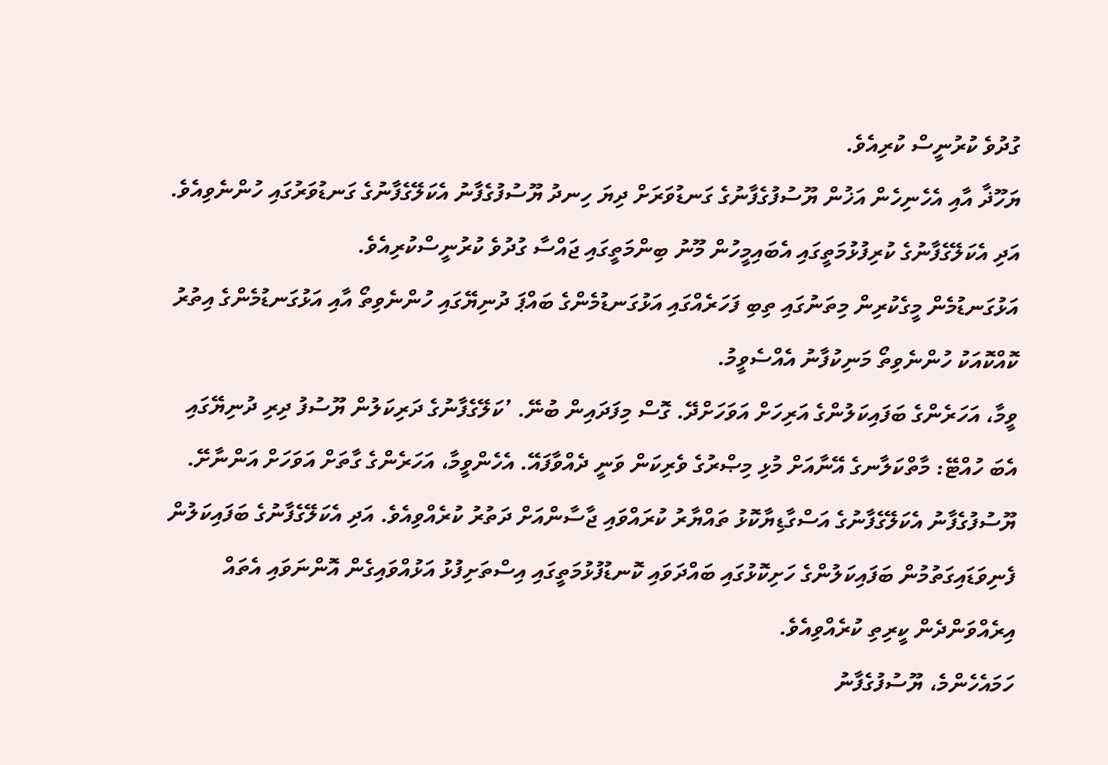ގުދުވެ ކުރުނީސް ކުރިއެވެ.
ޔަހޫޛާ އާއި އެހެނިހެން އަޚުން ޔޫސުފުގެފާނުގެ ގަނޑުވަރަށް ދިޔަ ހިނދު ޔޫސުފުގެފާނު އެކަލޭގެފާނުގެ ގަނޑުވަރުގައި ހުންނެވިއެވެ. އަދި އެކަލޭގެފާނުގެ ކުރިފުޅުމަތީގައި އެބައިމީހުން މޫނު ބިންމަތީގައި ޖައްސާ ގުދުވެ ކުރުނީސްކުރިއެވެ.
އަޅުގަނޑުމެން މީގެކުރިން މިތަނުގައި ތިބި ފަހަރެއްގައި އަޅުގަނޑުމެންގެ ބައްޕަ ދުނިޔޭގައި ހުންނެވިތޯ އާއި އަޅުގަނޑުމެންގެ އިތުރު ކޮއްކޮއަކު ހުންނެވިތޯ މަނިކުފާނު އެއްސެވީމު.
ވީމާ، އަހަރެންގެ ބަފައިކަލުންގެ އަރިހަށް އަވަހަށްދޭ. ގޮސް މިފަދައިން ބުނޭ. ’ކަލޭގެފާނުގެ ދަރިކަލުން ޔޫސުފު ދިރި ދުނިޔޭގައި އެބަ ހުއްޓޭ: މާތްކަލާނގެ އޭނާއަށް މުޅި މިޞްރުގެ ވެރިކަން ވަނީ ދެއްވާފައޭ. އެހެންވީމާ، އަހަރެންގެ ގާތަށް އަވަހަށް އަންނާށޭ.
ޔޫސުފުގެފާނު އެކަލޭގެފާނުގެ އަސްގާޑިޔާކޮޅު ތައްޔާރު ކުރައްވައި ޖާސާންއަށް ދަތުރު ކުރެއްވިއެވެ. އަދި އެކަލޭގެފާނުގެ ބަފައިކަލުން ފެނިވަޑައިގަތުމުން ބަފައިކަލުންގެ ހަށިކޮޅުގައި ބައްދަވައި ކޮނޑުފުޅުމަތީގައި އިސްތަށިފުޅު އަޅުއްވައިގެން އޮންނަވައި އެތައް އިރެއްވަންދެން ކީރިތި ކުރެއްވިއެވެ.
ހަމައެހެންމެ، ޔޫސުފުގެފާނު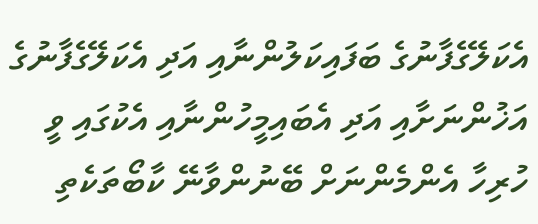އެކަލޭގެފާނުގެ ބަފައިކަލުންނާއި އަދި އެކަލޭގެފާނުގެ އަޚުންނަށާއި އަދި އެބައިމީހުންނާއި އެކުގައި ވީ ހުރިހާ އެންމެންނަށް ބޭނުންވާނޭ ކާބޯތަކެތި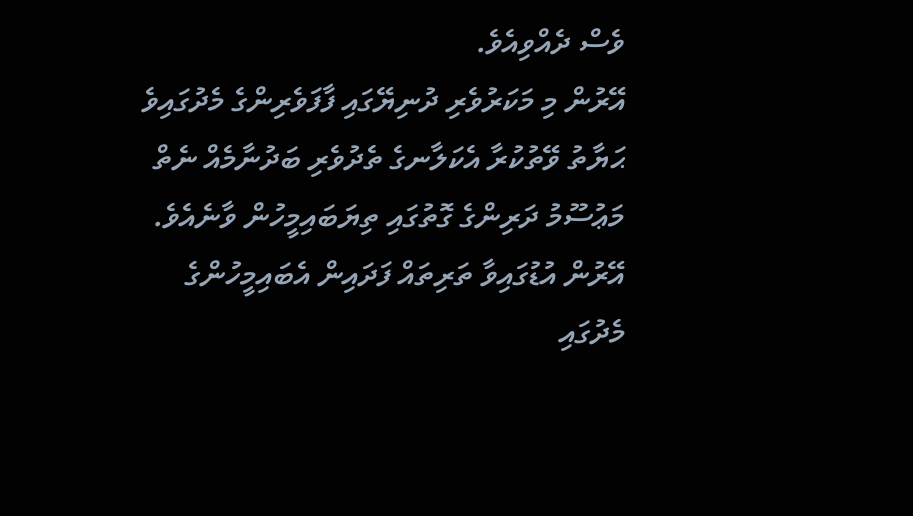ވެސް ދެއްވިއެވެ.
އޭރުން މި މަކަރުވެރި ދުނިޔޭގައި ފާފަވެރިންގެ މެދުގައިވެ ޙަޔާތު ވޭތުކުރާ އެކަލާނގެ ތެދުވެރި ބަދުނާމެއް ނެތް މަޢުސޫމު ދަރިންގެ ގޮތުގައި ތިޔަބައިމީހުން ވާނެއެވެ. އޭރުން އުޑުގައިވާ ތަރިތައް ފަދައިން އެބައިމީހުންގެ މެދުގައި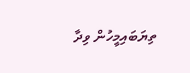ތިޔަބައިމީހުން ވިދާ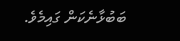ބަބުޅާނެކަން ގައިމެވެ.